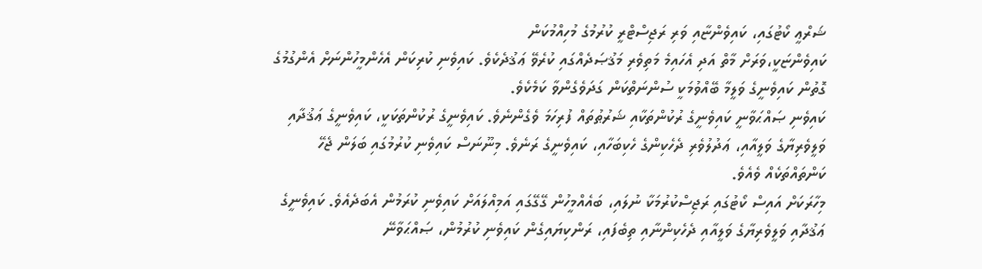ޝަރްޢީ ކޯޓުގައި، ކައިވެންޏާއި ވަރި ރަޖިސްޓްރީ ކުރުމުގެ މުހިއްމުކަން
ކައިވެންޏަކީ،ވަރަށް މާތް އަދި އެހައިމެ މަތިވެރި މަޤުޞަދެއްގައި ކުރެވޭ ޢަޤުދެކެވެ. ކައިވެނި ކުރިކަން އެހެންމީހުންނަށް އެންގުމުގެ ގޮތުން ކައިވެނީގެ ވަލީމާ ބޭއްވުމަކީ ސުންނަތްކަން ގަދަވެގެންވާ ކަމެކެވެ.
ކައިވެނި ޞައްޙަވާނީ ކައިވެނީގެ ރުކުންތަކާއި ޝަރުޠުތައް ފުރިހަމަ ވެގެންނެވެ. ކައިވެނީގެ ރުކުންތަކަކީ، ކައިވެނީގެ ޢަޤުދާއި ވަލީވެރިޔާގެ ވަލީއާއި، ޢަދުލުވެރި ދެހެކިންގެ ހެކިބަހާއި، ކައިވެނީގެ ރަނެވެ. މިނޫނަސް ކައިވެނި ކުރުމުގައި ބަލަން ޖެހޭ ކަންތައްތަކެއް ވެއެވެ.
މިހާރަކަށް އައިސް ކޯޓުގައި ރަޖިސްކުރުމަކާ ނުލައި، ބައެއްމީހުން ގޭގޭގައި އަމިއްލައަށް ކައިވެނި ކުރަމުން އެބަދެއެވެ. ކައިވެނީގެ ޢަޤުދާއި ވަލީވެރިޔާގެ ވަލީއާއި ދެހެކިންނާއި ތިބެފައި، ރަންކިޔައިގެން ކައިވެނި ކުރުމުން، ޞައްޙަވާނޭ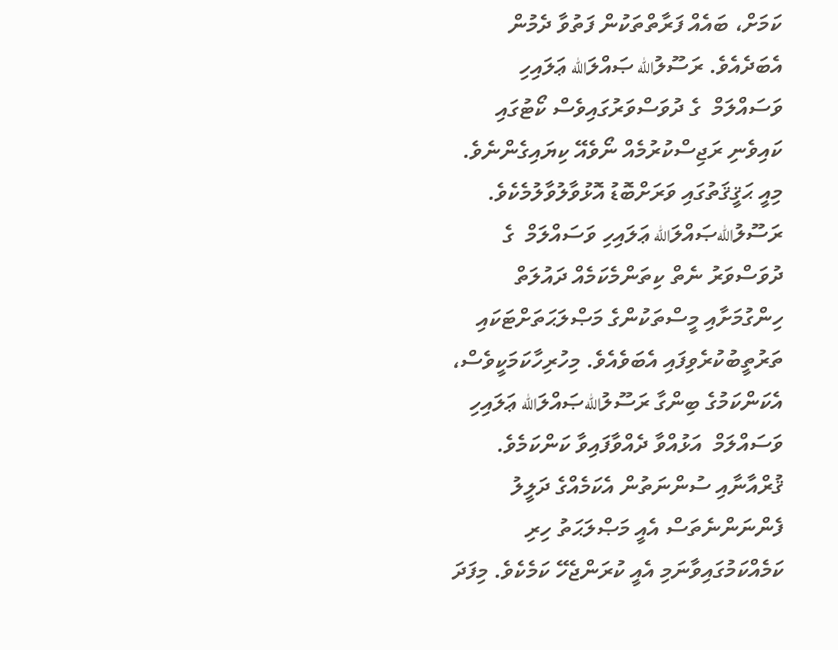ކަމަށް، ބައެއް ފަރާތްތަކުން ފަތުވާ ދެމުން އެބަދެއެވެ. ރަސޫލުالله ޞައްލަالله ޢަލައިހި ވަސައްލަމް  ގެ ދުވަސްވަރުގައިވެސް ކޯޓުގައި ކައިވެނި ރަޖިސްކުރުމެއް ނޯވެއޭ ކިޔައިގެންނެވެ.
މިއީ ޙަޤީޤަތުގައި ވަރަށްބޮޑު އޮޅުވާލުވާލުމެކެވެ. ރަސޫލުاللهޞައްލަالله ޢަލައިހި ވަސައްލަމް  ގެ ދުވަސްވަރު ނެތް ކިތަންމެކަމެއް ދައުލަތް ހިންގުމަށާއި މީސްތަކުންގެ މަޞްލަޙަތަށްޓަކައި ތަރުތީބުކުރެވިފައި އެބަވެއެވެ. މިހުރިހާކަމަކީވެސް، އެކަންކަމުގެ ބިންގާ ރަސޫލުاللهޞައްލަالله ޢަލައިހި ވަސައްލަމް  އަޅުއްވާ ދެއްވާފައިވާ ކަންކަމެވެ. ޤުރްއާނާއި ސުންނަތުން އެކަމެއްގެ ދަލީލު ފެންނަންނެތަސް އެއީ މަޞްލަޙަތު ހިރި ކަމެއްކަމުގައިވާނަމި އެއީ ކުރަންޖެހޭ ކަމެކެވެ. މިފަދަ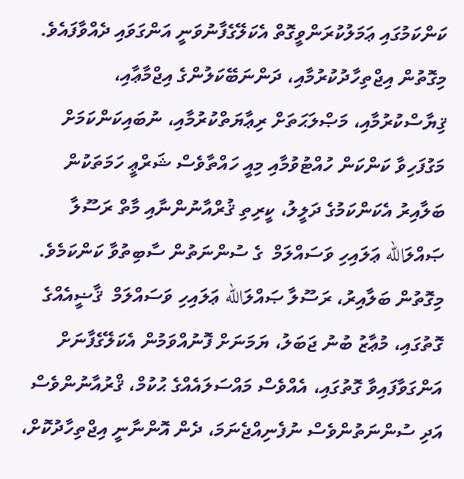ކަންކަމުގައި ޢަމަލުކުރަންވީގޮތް އެކަލޭގެފާނުވަނީ އަންގަވައި ދެއްވާފައެވެ. މިގޮތުން އިޖްތިހާދުކުރުމާއި، ދަންނަބޭކަލުންގެ އިޖްމާޢާއި، ޤިޔާސްކުރުމާއި، މަޞްލަޙަތަށް ރިޢާޔަތްކުރުމާއި، ނުބައިކަންކަމަށް މަގުފަހިވާ ކަންކަން ހުއްޓުވުމާއި މިއީ ހައްތާވެސް ޝަރްޢީ ހަމަތަކުން ބަލާއިރު އެކަންކަމުގެ ދަލީލު، ކީރިތި ޤުރްއާނުންނާއި މާތް ރަސޫލާ ޞައްލަالله ޢަލައިހި ވަސައްލަމް  ގެ ސުންނަތުން ސާބިތުވާ ކަންކަމެވެ.
މިގޮތުން ބަލާއިރު، ރަސޫލާ ޞައްލަالله ޢަލައިހި ވަސައްލަމް  ޤާޟީއެއްގެ ގޮތުގައި، މުޢާޒު ބުނު ޖަބަލު، ޔަމަނަށް ފޮނުއްވަމުން އެކަލޭގެފާނަށް އަންގަވާފައިވާ ގޮތުގައި، އެއްވެސް މައްސަލައެއްގެ ޙުކުމް، ޤްރުއާނުންވެސް އަދި ސުންނަތުންވެސް ނުފެނިއްޖެނަމަ، ދެން އޮންނާނީ އިޖްތިހާދުކޮށް،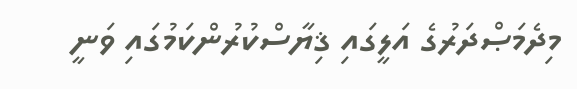މިދެމަޞްދަރުގެ އަލީގައި ޤިޔާސްކުރުންކަމުގައި ވަނީ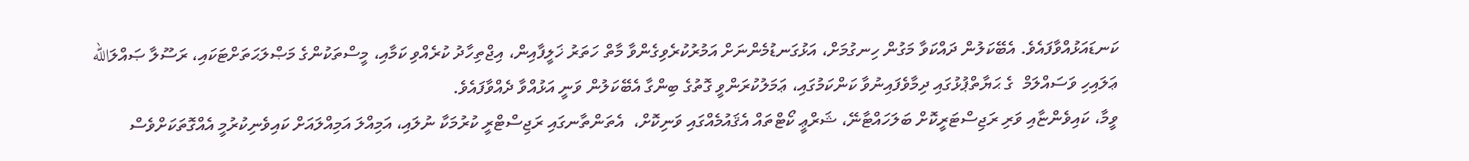ކަނޑައަޅުއްވާފައެވެ. އެބޭކަލުން ދައްކަވާ މަގުން ހިނގުމަށް، އަޅުގަނޑުމެންނަށް އަމުރުކުރެވިގެންވާ މާތް ހަތަރު ޚަލީފާއިން، އިޖްތިހާދު ކުރެއްވި ކަމާއި، މީސްތަކުންގެ މަޞްލަޙަތަށްޓަކައި، ރަސޫލާ ޞައްލަالله ޢަލައިހި ވަސައްލަމް  ގެ ޙަޔާތްޕުޅުގައި ދިމާވެފައިނުވާ ކަންކަމުގައި، ޢަމަލުކުރަންވީ ގޮތުގެ ބިންގާ އެބޭކަލުން ވަނީ އަޅުއްވާ ދެއްވާފައެވެ.
ވީމާ، ކައިވެންޏާއި ވަރި ރަޖިސްޓަރީކޮށް ބަލަހައްޓާނޭ، ޝަރްޢީ ކޯޓްތައް އެޤައުމެއްގައި ވަނިކޮށް،  އެތަންތާނގައި ރަޖިސްޓްރީ ކުރުމަކާ ނުލައި، އަމިއްލަ އަމިއްލައަށް ކައިވެނިކުރުމީ އެއްގޮތަކަށްވެސް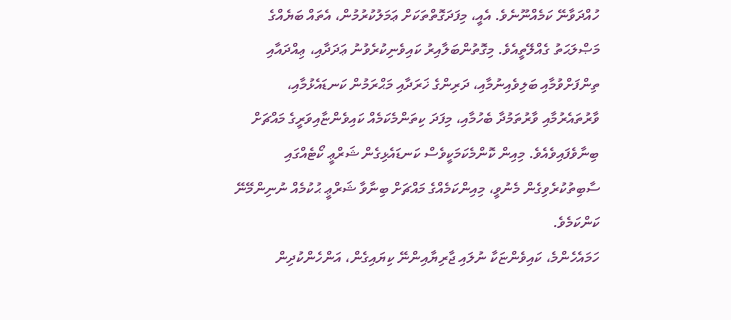ހުއްދަވާނޭ ކަމެއްނޫނެވެ. އެއީ، މިފަދަގޮތްތަކަށް ޢަމަލުކުރުމުން، އެތައް ބަޔެއްގެ މަޞްލަޙަތު ގެއްލޭތީއެވެ. މިގޮތުންބަލާއިރު ކައިވެނިކުރެވުނު ޢަދަދާއި، ޢިއްދައާއި ތިންފަށްވުމާއި ބަލިވެއިނުމާއި، ދަރިންގެ ޚަރަދާއި މަޙްރަމުން ކަނޑައެޅުމާއި، ވާރުތައެރުމާއި ވާރުތަމުދާ ބެހުމާއި، މިފަދަ ކިތަންމެކަމެއް ކައިވެންޏާއިވަރީގެ މައްޗަށް ބިނާވެފައިވެއެވެ. މިއިން ކޮންމެކަމަކީވެސް ކަނޑައެޅިގެން ޝަރްޢީ ކޯޓެއްގައި ސާބިތުކުރެވިގެން މެނުވީ، މިއިންކަމެއްގެ މައްޗަށް ބިނާވާ ޝަރްޢީ ޙުކުމެއް ނުނިންމޭނޭ ކަންކަމެވެ.
ހަމައެހެންމެ، ކައިވެންޏަކާ ނުލައި ޖާރިޔާއިންނޭ ކިޔައިގެން، އަންހެންކުދިން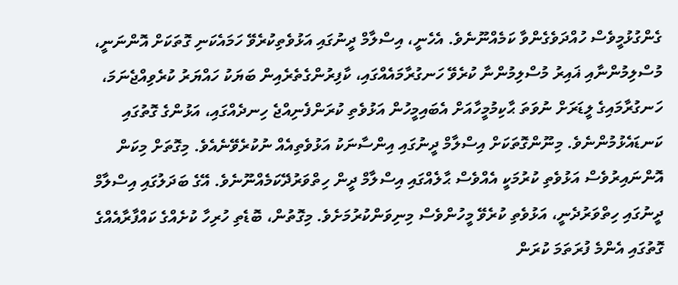ގެންގުޅުމީވެސް ހުއްދަވެގެންވާ ކަމެއްނޫނެވެ. އެހެނީ، އިސްލާމް ދީނުގައި އަޅުވެތިކުރެވޭ ހަމައެކަނި ގޮތަކަށް އޮންނަނީ، މުސްލިމުންނާއި ޣައިރު މުސްލިމުންނާ ކުރެވޭ ހަނގުރާމައެއްގައި، ކާފިރުންގެތެރެއިން ބަޔަކު ހައްޔަރު ކުރެވިއްޖެނަމަ، ހަނގުރާމައިގެ ލީޑަރަށް ނުވަތަ ޙާކިމުމީހާއަށް އެބައިމީހުން އަޅުވެތި ކުރަންފެނިއްޖެ ހިނދެއްގައި، އަޅުންގެ ގޮތުގައި ކަނޑައެޅުމުންނެވެ. މިނޫންގޮތަކަށް އިސްލާމް ދީނުގައި އިންސާނަކު އަޅުވެތިއެއް ނުކުރެވޭނެއެވެ. މިގޮތަށް މިކަން އޮންނައިރުވެސް އަޅުވެތި ކުރުމަކީ އެއްވެސް ޙާލެއްގައި އިސްލާމް ދީން ހިތްވަރުދޭކަމެއްނޫނެވެ. އޭގެ ބަދަލުގައި އިސްލާމް ދީނުގައި ހިތްވަރުދެނީ، އަޅުވެތި ކުރެވޭ މީހުންވެސް މިނިވަންކުރުމަށެވެ. މިގޮތުން، ބޮޑެތި ހުރިހާ ކުށެއްގެ ކައްފާރާއެއްގެ ގޮތުގައި އެންމެ ފުރަތަމަ ކުރަން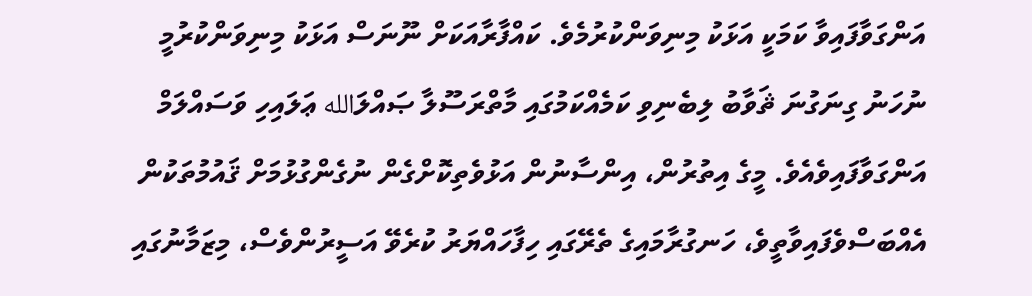އަންގަވާފައިވާ ކަމަކީ އަޅަކު މިނިވަންކުރުމެވެ. ކައްފާރާއަކަށް ނޫނަސް އަޅަކު މިނިވަންކުރުމީ ނުހަނު ގިނަގުނަ ޘަވާބު ލިބެނިވި ކަމެއްކަމުގައި މާތްރަސޫލާ ޞައްލަالله ޢަލައިހި ވަސައްލަމް  އަންގަވާފައިވެއެވެ. މީގެ އިތުރުން، އިންސާނުން އަޅުވެތިކޮށްގެން ނުގެންގުޅުމަށް ޤައުމުތަކުން އެއްބަސްވެފައިވާތީވެ، ހަނގުރާމައިގެ ތެރޭގައި ހިފާހައްޔަރު ކުރެވޭ އަސީރުންވެސް، މިޒަމާނުގައި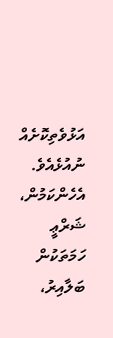އަޅުވެތިކޮށެއް ނުއުޅެއެވެ. އެހެންކަމުން، ޝަރްޢީ ހަމަތަކުން ބަލާއިރު،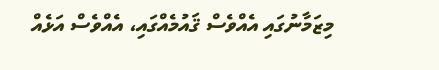މިޒަމާނުގައި އެއްވެސް ޤައުމެއްގައި، އެއްވެސް އަޅެއް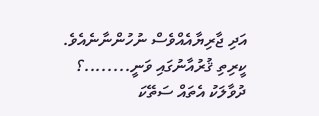އަދި ޖާރިޔާއެއްވެސް ނުހުންނާނެއެވެ.
ކީރިތި ޤުރުއާނުގައި ވަނީ........؟
ދުވާލަކު އެތައް ސަތޭކަ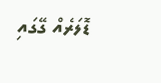ޑޮލަރެއް ގޭގައި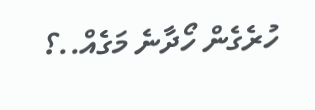ހުރެގެން ހޯދާނެ މަގެއް..؟